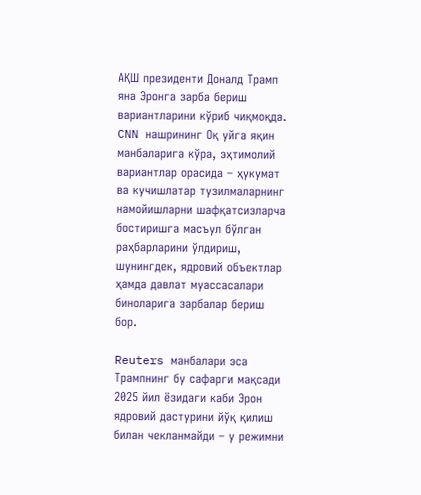АҚШ президенти Доналд Трамп яна Эронга зарба бериш вариантларини кўриб чиқмоқда. CNN нашрининг Оқ уйга яқин манбаларига кўра, эҳтимолий вариантлар орасида – ҳукумат ва кучишлатар тузилмаларнинг намойишларни шафқатсизларча бостиришга масъул бўлган раҳбарларини ўлдириш, шунингдек, ядровий объектлар ҳамда давлат муассасалари биноларига зарбалар бериш бор.

Reuters манбалари эса Трампнинг бу сафарги мақсади 2025 йил ёзидаги каби Эрон ядровий дастурини йўқ қилиш билан чекланмайди – у режимни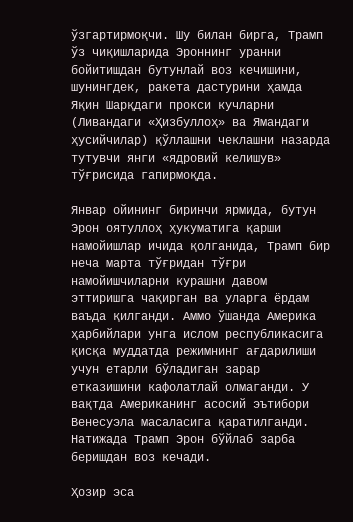ўзгартирмоқчи. Шу билан бирга, Трамп ўз чиқишларида Эроннинг уранни бойитишдан бутунлай воз кечишини, шунингдек, ракета дастурини ҳамда Яқин Шарқдаги прокси кучларни (Ливандаги «Ҳизбуллоҳ» ва Ямандаги ҳусийчилар) қўллашни чеклашни назарда тутувчи янги «ядровий келишув» тўғрисида гапирмоқда.

Январ ойининг биринчи ярмида, бутун Эрон оятуллоҳ ҳукуматига қарши намойишлар ичида қолганида, Трамп бир неча марта тўғридан тўғри намойишчиларни курашни давом эттиришга чақирган ва уларга ёрдам ваъда қилганди. Аммо ўшанда Америка ҳарбийлари унга ислом республикасига қисқа муддатда режимнинг ағдарилиши учун етарли бўладиган зарар етказишини кафолатлай олмаганди. У вақтда Американинг асосий эътибори Венесуэла масаласига қаратилганди. Натижада Трамп Эрон бўйлаб зарба беришдан воз кечади.

Ҳозир эса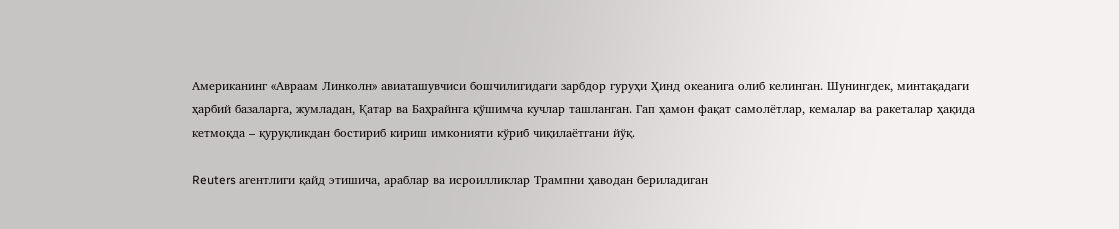Американинг «Авраам Линколн» авиаташувчиси бошчилигидаги зарбдор гуруҳи Ҳинд океанига олиб келинган. Шунингдек, минтақадаги ҳарбий базаларга, жумладан, Қатар ва Баҳрайнга қўшимча кучлар ташланган. Гап ҳамон фақат самолётлар, кемалар ва ракеталар ҳақида кетмоқда – қуруқликдан бостириб кириш имконияти кўриб чиқилаётгани йўқ.

Reuters агентлиги қайд этишича, араблар ва исроилликлар Трампни ҳаводан бериладиган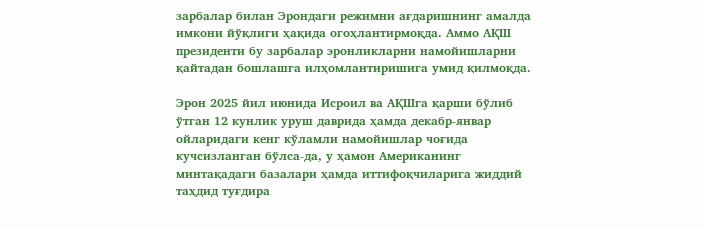зарбалар билан Эрондаги режимни ағдаришнинг амалда имкони йўқлиги ҳақида огоҳлантирмоқда. Аммо АҚШ президенти бу зарбалар эронликларни намойишларни қайтадан бошлашга илҳомлантиришига умид қилмоқда.

Эрон 2025 йил июнида Исроил ва АҚШга қарши бўлиб ўтган 12 кунлик уруш даврида ҳамда декабр-январ ойларидаги кенг кўламли намойишлар чоғида кучсизланган бўлса-да, у ҳамон Американинг минтақадаги базалари ҳамда иттифоқчиларига жиддий таҳдид туғдира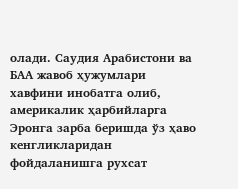олади. Саудия Арабистони ва БАА жавоб ҳужумлари хавфини инобатга олиб, америкалик ҳарбийларга Эронга зарба беришда ўз ҳаво кенгликларидан фойдаланишга рухсат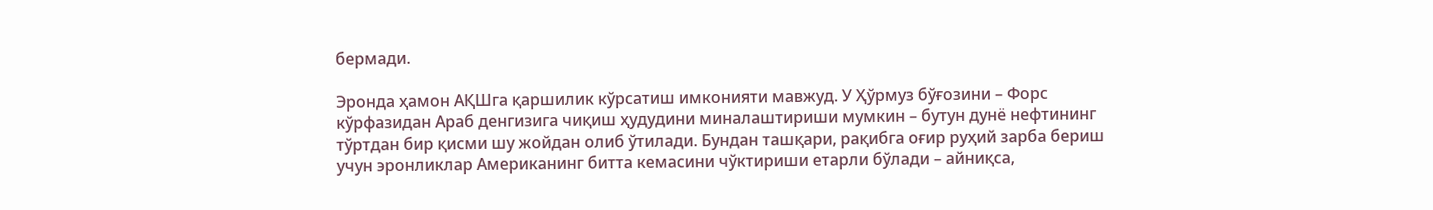бермади.

Эронда ҳамон АҚШга қаршилик кўрсатиш имконияти мавжуд. У Ҳўрмуз бўғозини – Форс кўрфазидан Араб денгизига чиқиш ҳудудини миналаштириши мумкин – бутун дунё нефтининг тўртдан бир қисми шу жойдан олиб ўтилади. Бундан ташқари, рақибга оғир руҳий зарба бериш учун эронликлар Американинг битта кемасини чўктириши етарли бўлади – айниқса,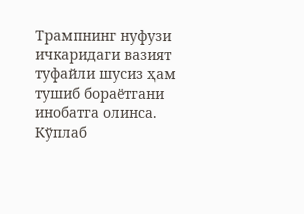Трампнинг нуфузи ичкаридаги вазият туфайли шусиз ҳам тушиб бораётгани инобатга олинса. Кўплаб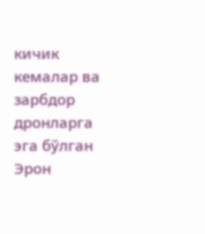кичик кемалар ва зарбдор дронларга эга бўлган Эрон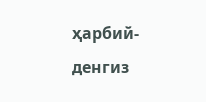ҳарбий-денгиз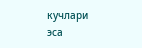кучлари эса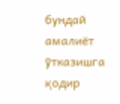бундай амалиёт ўтказишга қодир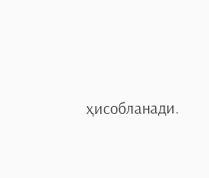ҳисобланади.